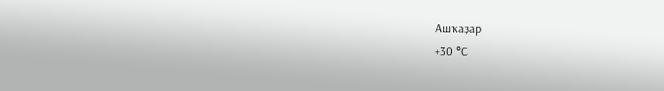Ашҡаҙар
+30 °С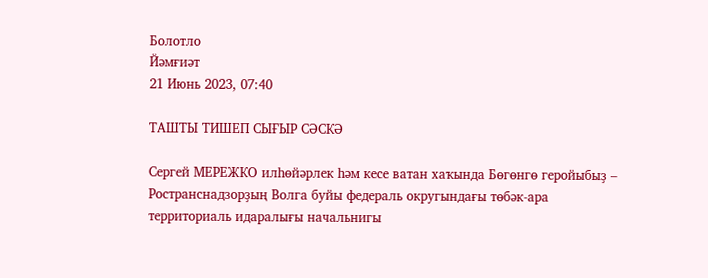Болотло
Йәмғиәт
21 Июнь 2023, 07:40

ТАШТЫ ТИШЕП СЫҒЫР СӘСКӘ

Сергей МЕРЕЖКО илһөйәрлек һәм кесе ватан хаҡында Бөгөнгө геройыбыҙ – Ространснадзорҙың Волга буйы федераль округындағы төбәк-ара территориаль идаралығы начальнигы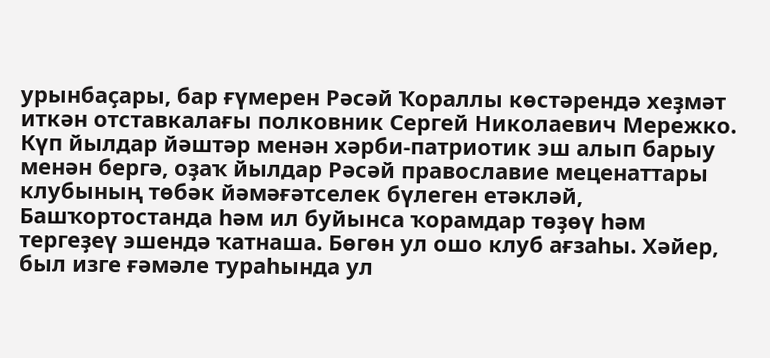урынбаҫары, бар ғүмерен Рәсәй Ҡораллы көстәрендә хеҙмәт иткән отставкалағы полковник Сергей Николаевич Мережко. Күп йылдар йәштәр менән хәрби-патриотик эш алып барыу менән бергә, оҙаҡ йылдар Рәсәй православие меценаттары клубының төбәк йәмәғәтселек бүлеген етәкләй, Башҡортостанда һәм ил буйынса ҡорамдар төҙөү һәм тергеҙеү эшендә ҡатнаша. Бөгөн ул ошо клуб ағзаһы. Хәйер, был изге ғәмәле тураһында ул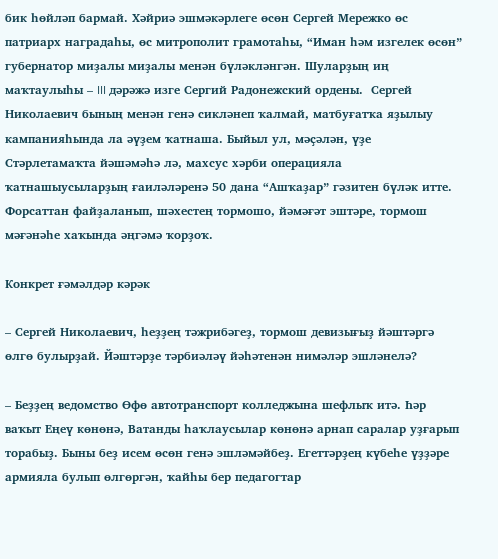бик һөйләп бармай. Хәйриә эшмәкәрлеге өсөн Сергей Мережко өс патриарх наградаһы, өс митрополит грамотаһы, “Иман һәм изгелек өсөн” губернатор миҙалы миҙалы менән бүләкләнгән. Шуларҙың иң маҡтаулыһы – III дәрәжә изге Сергий Радонежский ордены.  Сергей Николаевич бының менән генә сикләнеп ҡалмай, матбуғатҡа яҙылыу кампанияһында ла әүҙем ҡатнаша. Быйыл ул, мәҫәлән, үҙе Стәрлетамаҡта йәшәмәһә лә, махсус хәрби операцияла ҡатнашыусыларҙың ғаиләләренә 50 дана “Ашҡаҙар” гәзитен бүләк итте. Форсаттан файҙаланып, шәхестең тормошо, йәмәғәт эштәре, тормош мәғәнәһе хаҡында әңгәмә ҡорҙоҡ.

Конкрет ғәмәлдәр кәрәк

– Сергей Николаевич, һеҙҙең тәжрибәгеҙ, тормош девизығыҙ йәштәргә өлгө булырҙай. Йәштәрҙе тәрбиәләү йәһәтенән нимәләр эшләнелә?

– Беҙҙең ведомство Өфө автотранспорт колледжына шефлыҡ итә. Һәр ваҡыт Еңеү көнөнә, Ватанды һаҡлаусылар көнөнә арнап саралар уҙғарып торабыҙ. Быны беҙ исем өсөн генә эшләмәйбеҙ. Егеттәрҙең күбеһе үҙҙәре армияла булып өлгөргән, ҡайһы бер педагогтар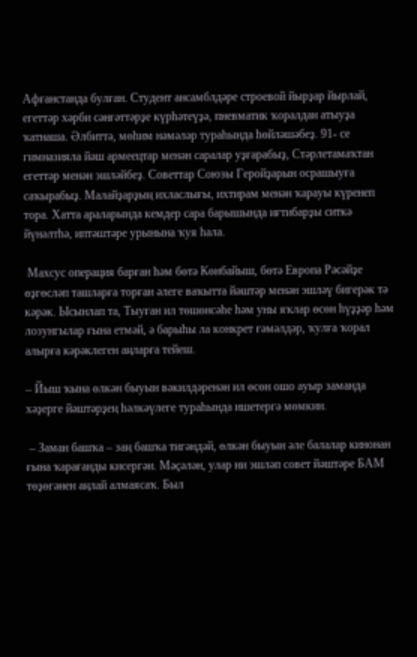Афғанстанда булған. Студент ансамблдәре строевой йырҙар йырлай, егеттәр хәрби сәнғәттәрҙе күрһәтеүҙә, пневматик ҡоралдан атыуҙа ҡатнаша. Әлбиттә, мөһим нәмәләр тураһында һөйләшәбеҙ. 91- се гимназияла йәш армеецтар менән саралар уҙғарабыҙ, Стәрлетамаҡтан егеттәр менән эшләйбеҙ. Советтар Союзы Геройҙарын осрашыуға саҡырабыҙ. Малайҙарҙың ихласлығы, ихтирам менән ҡарауы күренеп тора. Хатта араларында кемдер сара барышында иғтибарҙы ситкә йүнәлтһә, иптәштәре урынына ҡуя һала.

 Махсус операция барған һәм бөтә Көнбайыш, бөтә Европа Рәсәйҙе өҙгөсләп ташларға торған әлеге ваҡытта йәштәр менән эшләү бигерәк тә кәрәк. Ысынлап та, Тыуған ил төшөнсәһе һәм уны яҡлар өсөн һүҙҙәр һәм лозунгылар ғына етмәй, ә барыһы ла конкрет ғәмәлдәр, ҡулға ҡорал алырға кәрәклеген аңларға тейеш.

– Йыш ҡына өлкән быуын вәкилдәренән ил өсөн ошо ауыр заманда хәҙерге йәштәрҙең һәлкәүлеге тураһында ишетергә мөмкин.

 – Заман башҡа – заң башҡа тигәндәй, өлкән быуын әле балалар кинонан ғына ҡарағанды кисергән. Мәҫәлән, улар ни эшләп совет йәштәре БАМ төҙөгәнен аңлай алмаясаҡ. Был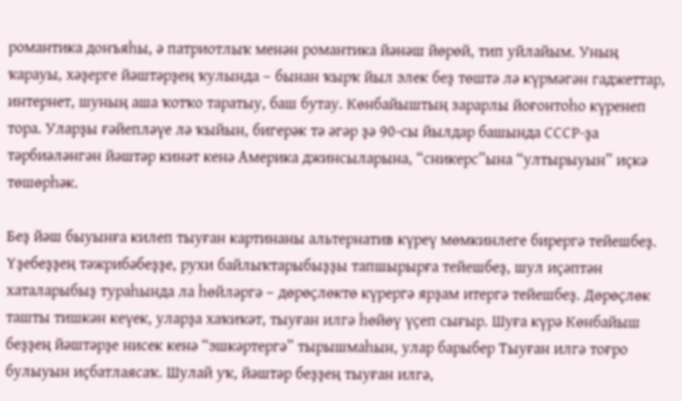романтика донъяһы, ә патриотлыҡ менән романтика йәнәш йөрөй, тип уйлайым. Уның ҡарауы, хәҙерге йәштәрҙең ҡулында – бынан ҡырҡ йыл элек беҙ төштә лә күрмәгән гаджеттар, интернет, шуның аша ҡотҡо таратыу, баш бутау. Көнбайыштың зарарлы йоғонтоһо күренеп тора. Уларҙы ғәйепләүе лә ҡыйын, бигерәк тә әгәр ҙә 90-сы йылдар башында СССР-ҙа тәрбиәләнгән йәштәр кинәт кенә Америка джинсыларына, “сникерс”ына “ултырыуын” иҫкә төшөрһәк.

Беҙ йәш быуынға килеп тыуған картинаны альтернатив күреү мөмкинлеге бирергә тейешбеҙ. Үҙебеҙҙең тәжрибәбеҙҙе, рухи байлыҡтарыбыҙҙы тапшырырға тейешбеҙ, шул иҫәптән хаталарыбыҙ тураһында ла һөйләргә – дөрөҫлөктө күрергә ярҙам итергә тейешбеҙ. Дөрөҫлөк ташты тишкән кеүек, уларҙа хаҡиҡәт, тыуған илгә һөйөү үҫеп сығыр. Шуға күрә Көнбайыш беҙҙең йәштәрҙе нисек кенә “эшкәртергә” тырышмаһын, улар барыбер Тыуған илгә тоғро булыуын иҫбатлаясаҡ. Шулай уҡ, йәштәр беҙҙең тыуған илгә,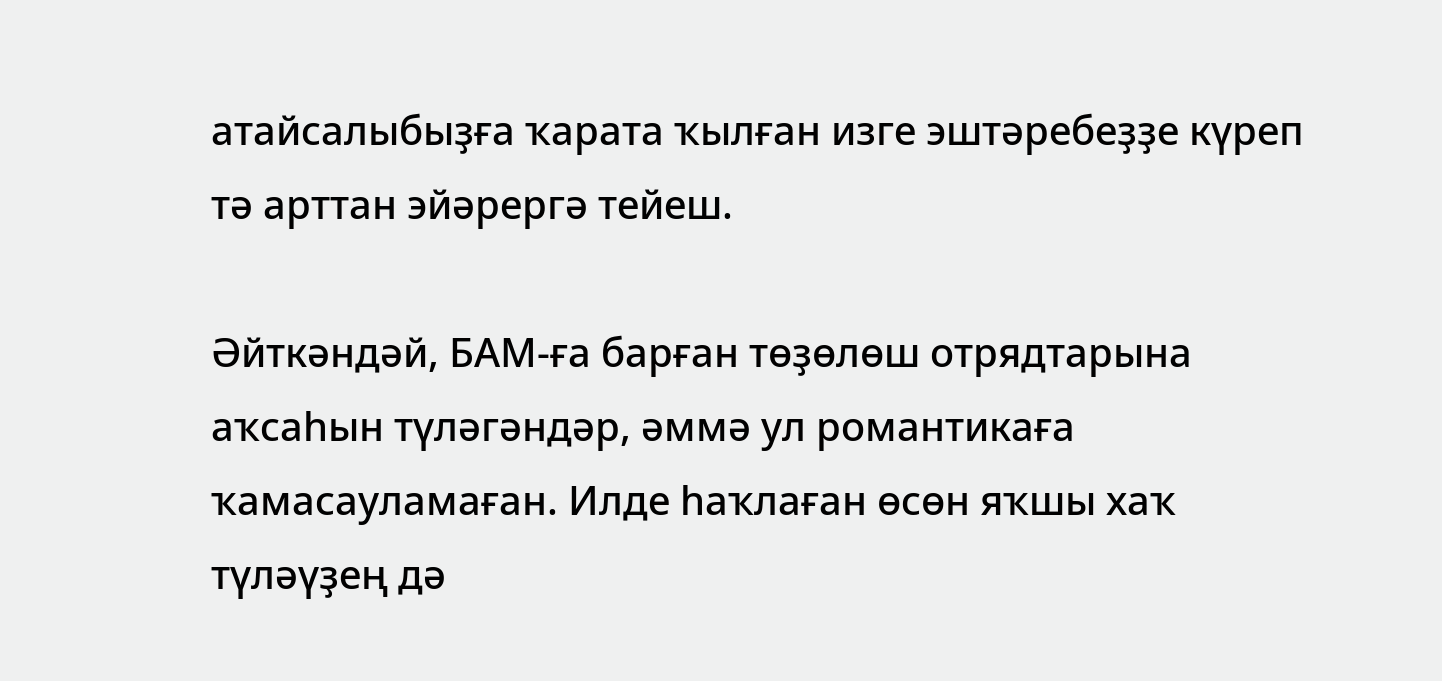атайсалыбыҙға ҡарата ҡылған изге эштәребеҙҙе күреп тә арттан эйәрергә тейеш.

Әйткәндәй, БАМ-ға барған төҙөлөш отрядтарына аҡсаһын түләгәндәр, әммә ул романтикаға ҡамасауламаған. Илде һаҡлаған өсөн яҡшы хаҡ түләүҙең дә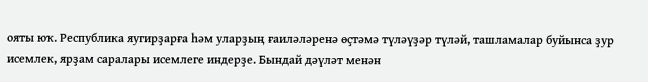ояты юҡ. Республика яугирҙарға һәм уларҙың ғаиләләренә өҫтәмә түләүҙәр түләй, ташламалар буйынса ҙур исемлек, ярҙам саралары исемлеге индерҙе. Бындай дәүләт менән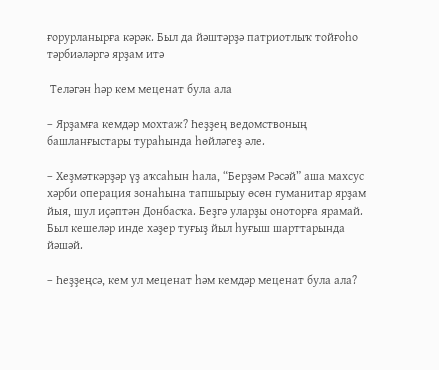ғорурланырға кәрәк. Был да йәштәрҙә патриотлыҡ тойғоһо тәрбиәләргә ярҙам итә

 Теләгән һәр кем меценат була ала

– Ярҙамға кемдәр мохтаж? Һеҙҙең ведомствоның башланғыстары тураһында һөйләгеҙ әле.

– Хеҙмәткәрҙәр үҙ аҡсаһын һала, “Берҙәм Рәсәй” аша махсус хәрби операция зонаһына тапшырыу өсөн гуманитар ярҙам йыя, шул иҫәптән Донбасҡа. Беҙгә уларҙы оноторға ярамай. Был кешеләр инде хәҙер туғыҙ йыл һуғыш шарттарында йәшәй.

– Һеҙҙеңсә, кем ул меценат һәм кемдәр меценат була ала?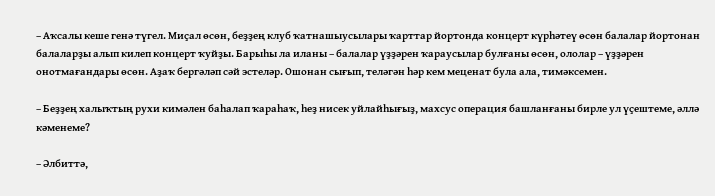– Аҡсалы кеше генә түгел. Миҫал өсөн, беҙҙең клуб ҡатнашыусылары ҡарттар йортонда концерт күрһәтеү өсөн балалар йортонан балаларҙы алып килеп концерт ҡуйҙы. Барыһы ла иланы – балалар үҙҙәрен ҡараусылар булғаны өсөн, ололар – үҙҙәрен онотмағандары өсөн. Аҙаҡ бергәләп сәй эстеләр. Ошонан сығып, теләгән һәр кем меценат була ала, тимәксемен.

– Беҙҙең халыҡтың рухи кимәлен баһалап ҡараһаҡ, һеҙ нисек уйлайһығыҙ, махсус операция башланғаны бирле ул үҫештеме, әллә кәменеме?

– Әлбиттә,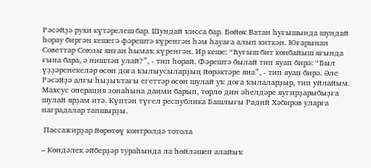Рәсәйҙә рухи күтәрелеш бар. Шундай ҡисса бар. Бөйөк Ватан һуғышында шундай һорау биргән кешегә фәрештә күренгән һәм һауаға алып киткән. Юғарынан Советтар Союзы янған һымаҡ күренгән. Ир кеше: “Һуғыш бит көнбайыш яғында ғына бара, ә нишләп улай?”, - тип һорай. Фәрештә былай тип яуап бирә: “Был үҙҙәренекеләр өсөн доға ҡылыусыларҙың йөрәктәре яна”, - тип яуап бирә. Әле Рәсәйҙә алғы һыҙыҡтағы егеттәр өсөн шулай уҡ доға ҡылаларҙыр, тип уйлайым. Махсус операция зонаһына даими барып, төрлө дин әһелдәре яугирҙарыбыҙға шулай ярҙам итә. Күптән түгел республика Башлығы Радий Хәбиров уларға наградалар тапшырҙы.

 Пассажирҙар йөрөтөү контролдә тотола

– Көндәлек әйберҙәр тураһында ла һөйләшеп алайыҡ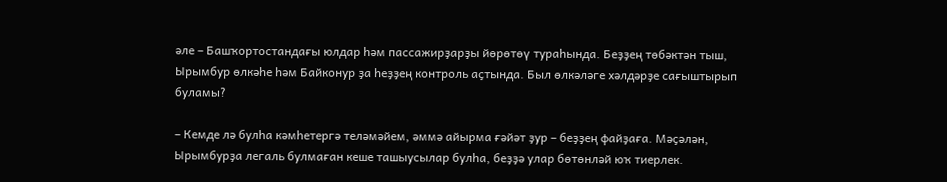әле – Башҡортостандағы юлдар һәм пассажирҙарҙы йөрөтөү тураһында. Беҙҙең төбәктән тыш, Ырымбур өлкәһе һәм Байконур ҙа һеҙҙең контроль аҫтында. Был өлкәләге хәлдәрҙе сағыштырып буламы?

– Кемде лә булһа кәмһетергә теләмәйем, әммә айырма ғәйәт ҙур – беҙҙең файҙаға. Мәҫәлән, Ырымбурҙа легаль булмаған кеше ташыусылар булһа, беҙҙә улар бөтөнләй юҡ тиерлек.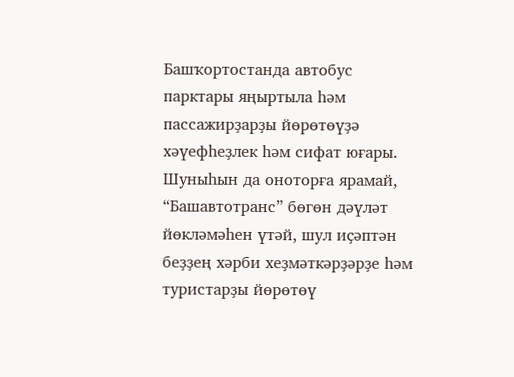Башҡортостанда автобус парктары яңыртыла һәм пассажирҙарҙы йөрөтөүҙә хәүефһеҙлек һәм сифат юғары. Шуныһын да оноторға ярамай, “Башавтотранс” бөгөн дәүләт йөкләмәһен үтәй, шул иҫәптән беҙҙең хәрби хеҙмәткәрҙәрҙе һәм туристарҙы йөрөтөү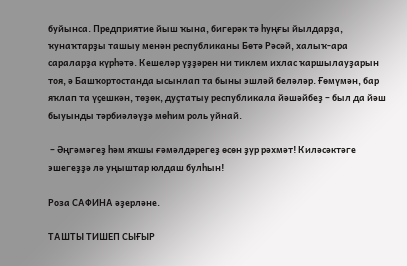буйынса. Предприятие йыш ҡына, бигерәк тә һуңғы йылдарҙа, ҡунаҡтарҙы ташыу менән республиканы Бөтә Рәсәй, халыҡ-ара сараларҙа күрһәтә. Кешеләр үҙҙәрен ни тиклем ихлас ҡаршылауҙарын тоя, ә Башҡортостанда ысынлап та быны эшләй беләләр. Ғөмүмән, бар яҡлап та үҫешкән, төҙөк, дуҫтатыу республикала йәшәйбеҙ – был да йәш быуынды тәрбиәләүҙә мөһим роль уйнай.

 – Әңгәмәгеҙ һәм яҡшы ғәмәлдәрегеҙ өсөн ҙур рәхмәт! Киләсәктәге эшегеҙҙә лә уңыштар юлдаш булһын!

Роза САФИНА әҙерләне.

ТАШТЫ ТИШЕП СЫҒЫР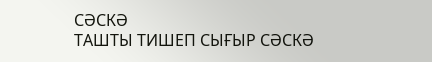СӘСКӘ
ТАШТЫ ТИШЕП СЫҒЫР СӘСКӘ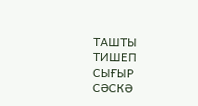ТАШТЫ ТИШЕП СЫҒЫР СӘСКӘ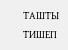ТАШТЫ ТИШЕП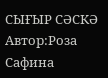СЫҒЫР СӘСКӘ
Автор:Роза Сафина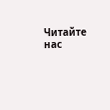Читайте нас